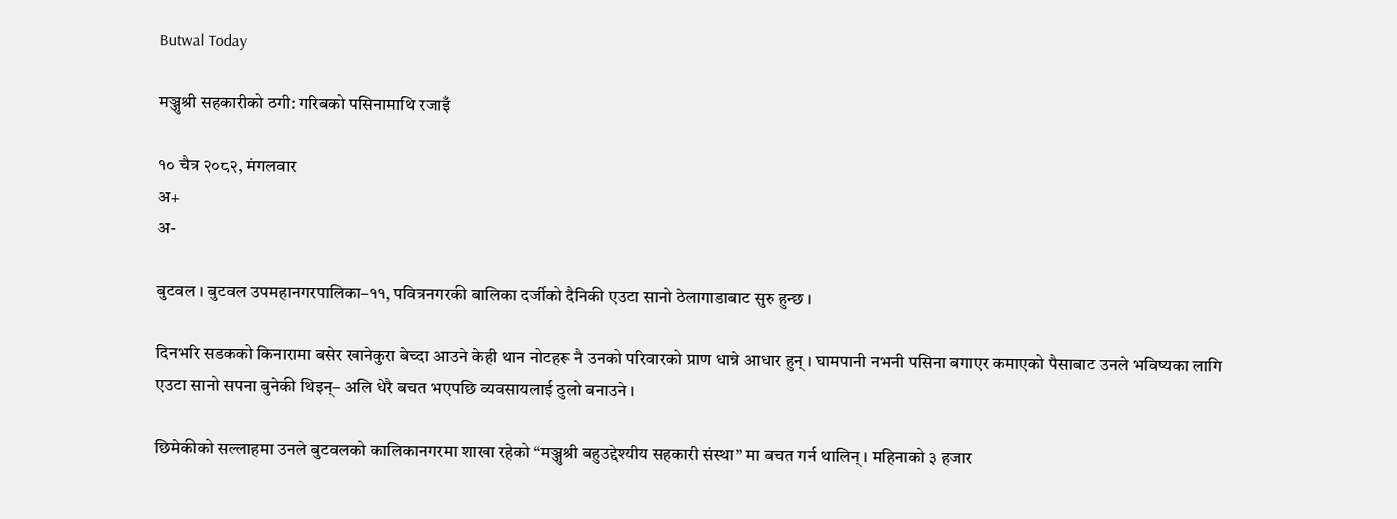Butwal Today

मञ्जुश्री सहकारीको ठगी: गरिबको पसिनामाथि रजाइँ

१० चैत्र २०८२, मंगलवार
अ+
अ-

बुटवल । बुटवल उपमहानगरपालिका–११, पवित्रनगरकी बालिका दर्जीको दैनिकी एउटा सानो ठेलागाडाबाट सुरु हुन्छ ।

दिनभरि सडकको किनारामा बसेर खानेकुरा बेच्दा आउने केही थान नोटहरू नै उनको परिवारको प्राण धान्ने आधार हुन् । घामपानी नभनी पसिना बगाएर कमाएको पैसाबाट उनले भविष्यका लागि एउटा सानो सपना बुनेकी थिइन्– अलि धेरै बचत भएपछि व्यवसायलाई ठुलो बनाउने ।

छिमेकीको सल्लाहमा उनले बुटवलको कालिकानगरमा शाखा रहेको “मञ्जुश्री बहुउद्देश्यीय सहकारी संस्था” मा बचत गर्न थालिन् । महिनाको ३ हजार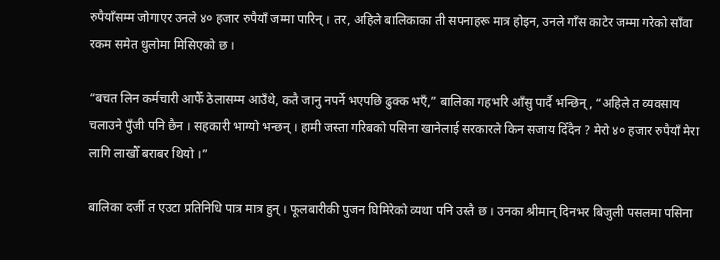रुपैयाँसम्म जोगाएर उनले ४० हजार रुपैयाँ जम्मा पारिन् । तर, अहिले बालिकाका ती सपनाहरू मात्र होइन, उनले गाँस काटेर जम्मा गरेको साँवा रकम समेत धुलोमा मिसिएको छ ।

“बचत लिन कर्मचारी आफैँ ठेलासम्म आउँथे, कतै जानु नपर्ने भएपछि ढुक्क भएँ,” बालिका गहभरि आँसु पार्दै भन्छिन्, “अहिले त व्यवसाय चलाउने पुँजी पनि छैन । सहकारी भाग्यो भन्छन् । हामी जस्ता गरिबको पसिना खानेलाई सरकारले किन सजाय दिँदैन ? मेरो ४० हजार रुपैयाँ मेरा लागि लाखौँ बराबर थियो ।”

बालिका दर्जी त एउटा प्रतिनिधि पात्र मात्र हुन् । फूलबारीकी पुजन घिमिरेको व्यथा पनि उस्तै छ । उनका श्रीमान् दिनभर बिजुली पसलमा पसिना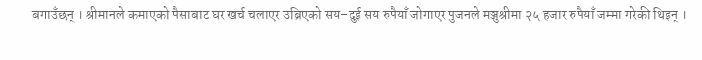बगाउँछन् । श्रीमानले कमाएको पैसाबाट घर खर्च चलाएर उब्रिएको सय–दुई सय रुपैयाँ जोगाएर पुजनले मञ्जुश्रीमा २५ हजार रुपैयाँ जम्मा गरेकी थिइन् ।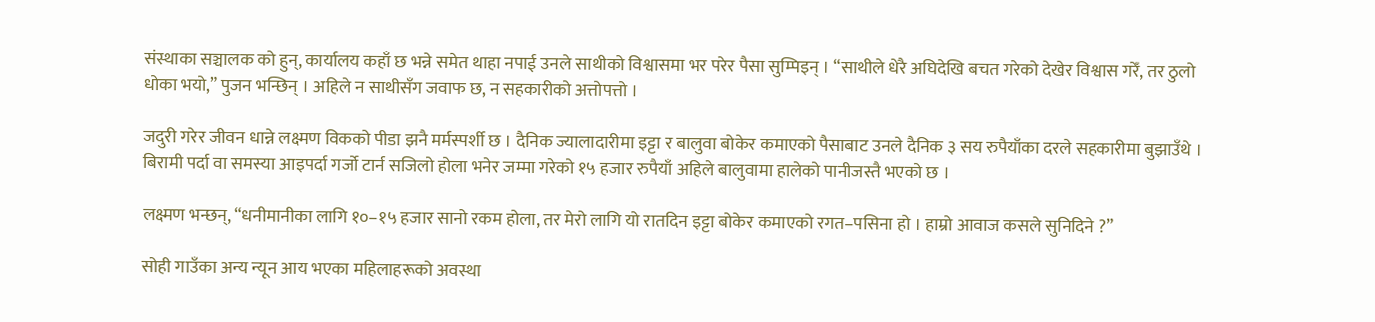संस्थाका सञ्चालक को हुन्, कार्यालय कहाँ छ भन्ने समेत थाहा नपाई उनले साथीको विश्वासमा भर परेर पैसा सुम्पिइन् । “साथीले धेरै अघिदेखि बचत गरेको देखेर विश्वास गरेँ, तर ठुलो धोका भयो,” पुजन भन्छिन् । अहिले न साथीसँग जवाफ छ, न सहकारीको अत्तोपत्तो ।

जदुरी गरेर जीवन धान्ने लक्ष्मण विकको पीडा झनै मर्मस्पर्शी छ । दैनिक ज्यालादारीमा इट्टा र बालुवा बोकेर कमाएको पैसाबाट उनले दैनिक ३ सय रुपैयाँका दरले सहकारीमा बुझाउँथे । बिरामी पर्दा वा समस्या आइपर्दा गर्जो टार्न सजिलो होला भनेर जम्मा गरेको १५ हजार रुपैयाँ अहिले बालुवामा हालेको पानीजस्तै भएको छ ।

लक्ष्मण भन्छन्, “धनीमानीका लागि १०–१५ हजार सानो रकम होला, तर मेरो लागि यो रातदिन इट्टा बोकेर कमाएको रगत–पसिना हो । हाम्रो आवाज कसले सुनिदिने ?”

सोही गाउँका अन्य न्यून आय भएका महिलाहरूको अवस्था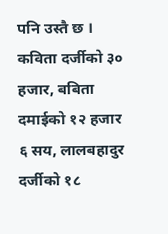पनि उस्तै छ । कविता दर्जीको ३० हजार, बबिता दमाईको १२ हजार ६ सय, लालबहादुर दर्जीको १८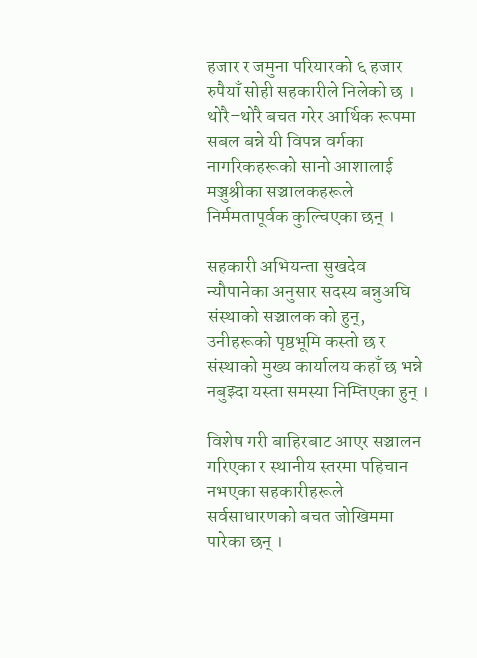हजार र जमुना परियारको ६ हजार रुपैयाँ सोही सहकारीले निलेको छ । थोरै–थोरै बचत गरेर आर्थिक रूपमा सबल बन्ने यी विपन्न वर्गका नागरिकहरूको सानो आशालाई मञ्जुश्रीका सञ्चालकहरूले निर्ममतापूर्वक कुल्चिएका छन् ।

सहकारी अभियन्ता सुखदेव न्यौपानेका अनुसार सदस्य बन्नुअघि संस्थाको सञ्चालक को हुन्, उनीहरूको पृष्ठभूमि कस्तो छ र संस्थाको मुख्य कार्यालय कहाँ छ भन्ने नबुझ्दा यस्ता समस्या निम्तिएका हुन् ।

विशेष गरी बाहिरबाट आएर सञ्चालन गरिएका र स्थानीय स्तरमा पहिचान नभएका सहकारीहरूले सर्वसाधारणको बचत जोखिममा पारेका छन् ।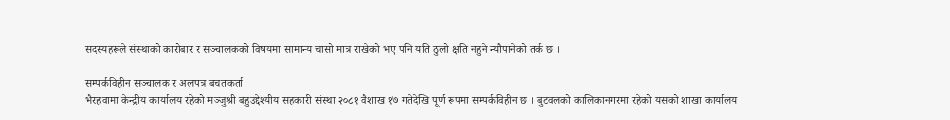सदस्यहरूले संस्थाको कारोबार र सञ्चालकको विषयमा सामान्य चासो मात्र राखेको भए पनि यति ठुलो क्षति नहुने न्यौपानेको तर्क छ ।

सम्पर्कविहीन सञ्चालक र अलपत्र बचतकर्ता
भैरहवामा केन्द्रीय कार्यालय रहेको मञ्जुश्री बहुउद्देश्यीय सहकारी संस्था २०८१ वैशाख १७ गतेदेखि पूर्ण रूपमा सम्पर्कविहीन छ । बुटवलको कालिकानगरमा रहेको यसको शाखा कार्यालय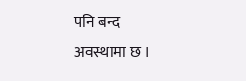पनि बन्द अवस्थामा छ ।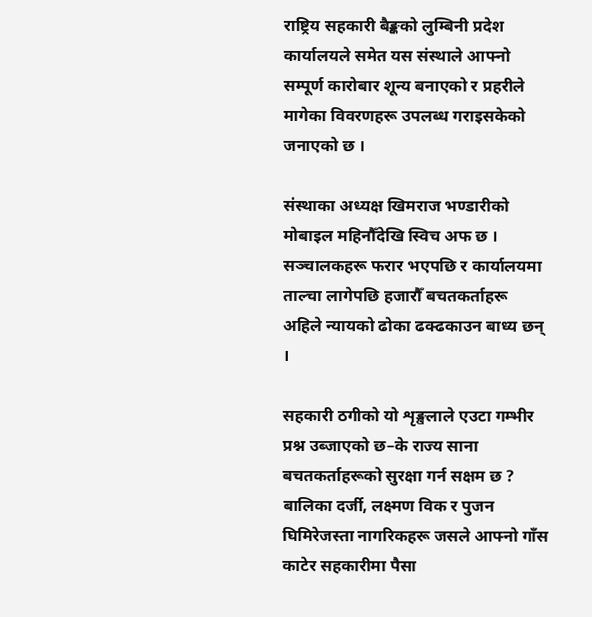राष्ट्रिय सहकारी बैङ्कको लुम्बिनी प्रदेश कार्यालयले समेत यस संस्थाले आफ्नो सम्पूर्ण कारोबार शून्य बनाएको र प्रहरीले मागेका विवरणहरू उपलब्ध गराइसकेको जनाएको छ ।

संस्थाका अध्यक्ष खिमराज भण्डारीको मोबाइल महिनौँदेखि स्विच अफ छ । सञ्चालकहरू फरार भएपछि र कार्यालयमा ताल्चा लागेपछि हजारौँ बचतकर्ताहरू अहिले न्यायको ढोका ढक्ढकाउन बाध्य छन् ।

सहकारी ठगीको यो शृङ्खलाले एउटा गम्भीर प्रश्न उब्जाएको छ–के राज्य साना बचतकर्ताहरूको सुरक्षा गर्न सक्षम छ ? बालिका दर्जी, लक्ष्मण विक र पुजन घिमिरेजस्ता नागरिकहरू जसले आफ्नो गाँस काटेर सहकारीमा पैसा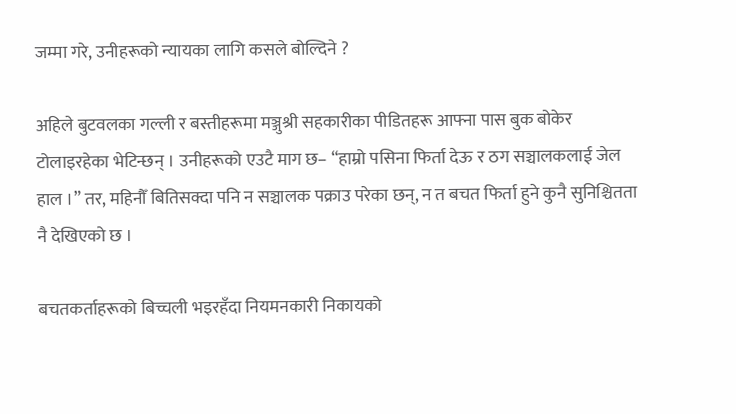जम्मा गरे, उनीहरूको न्यायका लागि कसले बोल्दिने ?

अहिले बुटवलका गल्ली र बस्तीहरूमा मञ्जुश्री सहकारीका पीडितहरू आफ्ना पास बुक बोकेर टोलाइरहेका भेटिन्छन् । उनीहरूको एउटै माग छ– “हाम्रो पसिना फिर्ता देऊ र ठग सञ्चालकलाई जेल हाल ।” तर, महिनौँ बितिसक्दा पनि न सञ्चालक पक्राउ परेका छन्, न त बचत फिर्ता हुने कुनै सुनिश्चितता नै देखिएको छ ।

बचतकर्ताहरूको बिच्चली भइरहँदा नियमनकारी निकायको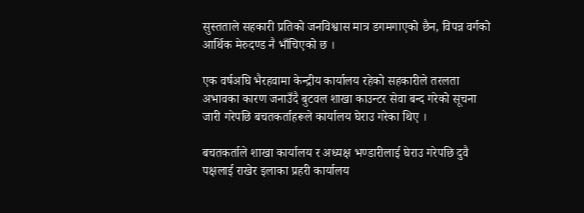सुस्तताले सहकारी प्रतिको जनविश्वास मात्र डगमगाएको छैन, विपन्न वर्गको आर्थिक मेरुदण्ड नै भाँचिएको छ ।

एक वर्षअघि भैरहवामा केन्द्रीय कार्यालय रहेको सहकारीले तरलता अभावका कारण जनाउँदै बुटवल शाखा काउन्टर सेवा बन्द गरेको सूचना जारी गरेपछि बचतकर्ताहरूले कार्यालय घेराउ गरेका थिए ।

बचतकर्ताले शाखा कार्यालय र अध्यक्ष भण्डारीलाई घेराउ गरेपछि दुवै पक्षलाई राखेर इलाका प्रहरी कार्यालय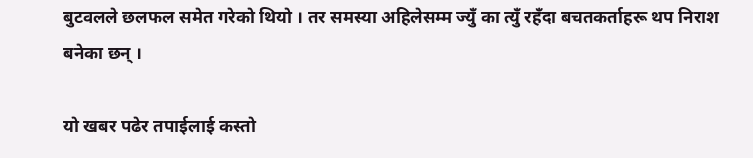बुटवलले छलफल समेत गरेको थियो । तर समस्या अहिलेसम्म ज्युँ का त्युँ रहँदा बचतकर्ताहरू थप निराश बनेका छन् ।

यो खबर पढेर तपाईलाई कस्तो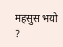महसुस भयो ?